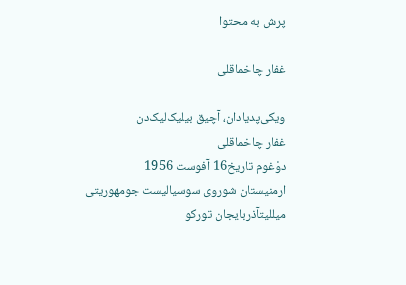پرش به محتوا

غفار چاخماقلی

ویکی‌پدیادان، آچیق بیلیک‌لیک‌دن
غفار چاخماقلی
دوْغوم تاریخ16 آفوست 1956
ارمنیستان شوروی سوسیالیست جومهوریتی
میللیتآذربایجان تورکو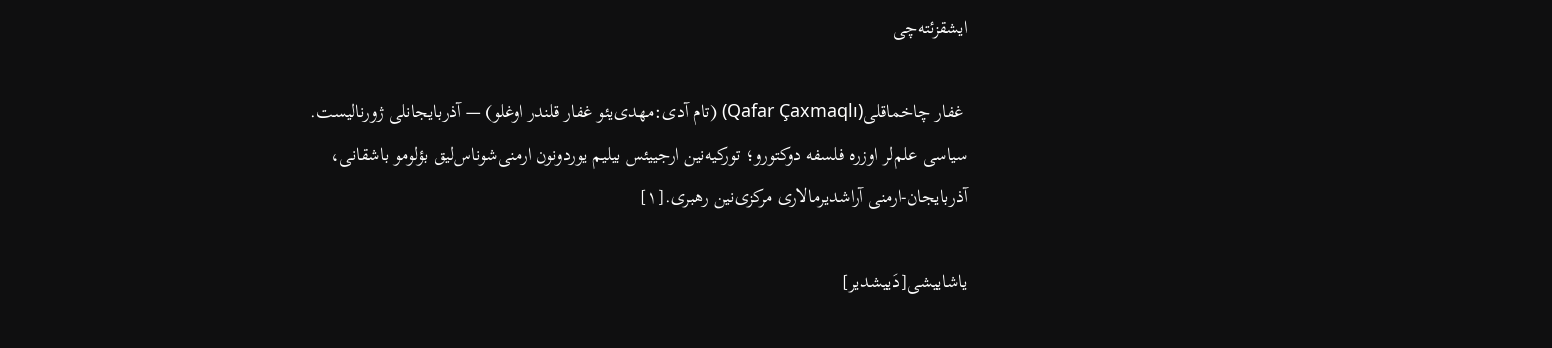ایشقزئته‌چی

 غفار چاخماقلی(Qafar Çaxmaqlı) (تام آدی:مهدی‌یئو غفار قلندر اوغلو) — آذربایجانلی ژورنالیست. سیاسی علم‌لر اوزره فلسفه دوکتورو؛ تورکیه‌نین ارجییئس بیلیم یوردونون ارمنی‌شوناس‌لیق بؤلومو باشقانی، آذربایجان-ارمنی آراشدیرمالاری مرکزی‌نین رهبری.[۱]

یاشاییشی[دَییشدیر]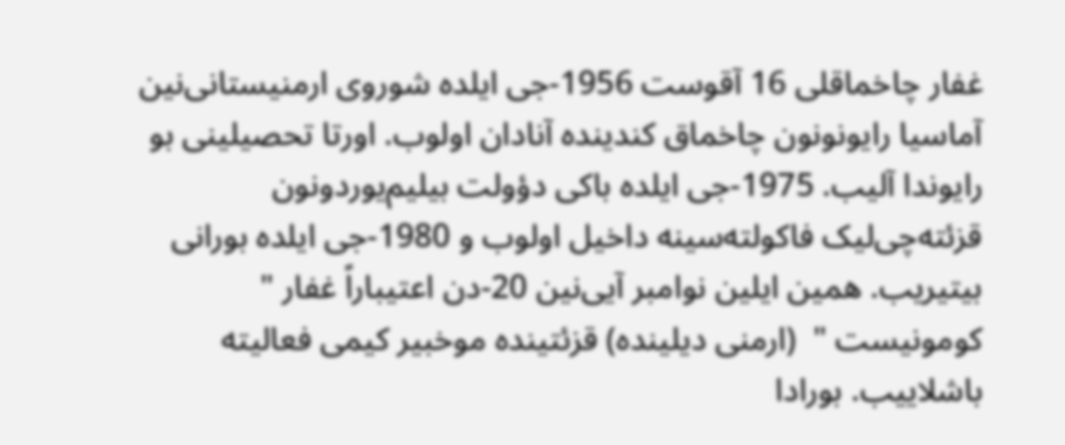غفار چاخماقلی 16 آقوست 1956-جی ایلده شوروی ارمنیستانی‌نین آماسیا رایونونون چاخماق کندینده آنادان اولوب. اورتا تحصیلینی بو رایوندا آلیب. 1975-جی ایلده باکی دؤولت بیلیم‌یوردونون قزئته‌چی‌لیک فاکولته‌سینه داخیل اولوب و 1980-جی ایلده بورانی بیتیریب. همین ایلین نوامبر آیی‌نین 20-دن اعتیباراً غفار " کومونیست "  (ارمنی دیلینده) قزئتینده موخبیر کیمی فعالیته باشلاییب. بورادا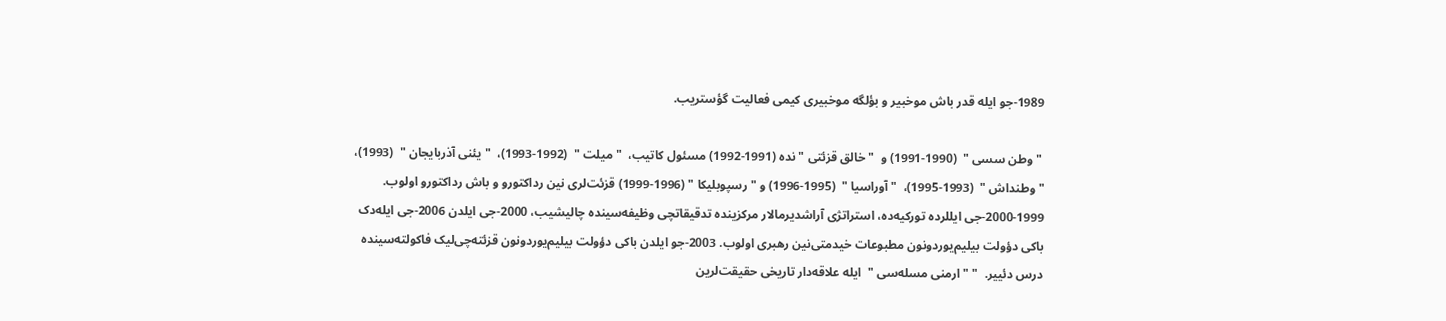1989-جو ایله قدر باش موخبیر و بؤلگه موخبیری کیمی فعالیت گؤستریب.

 " وطن سسی "  (1990-1991) و  " خالق قزئتی " نده (1991-1992) مسئول کاتیب،  " میلت "  (1992-1993)،  " یئنی آذربایجان "  (1993)، " وطنداش "  (1993-1995)،  " آوراسیا "  (1995-1996) و " رسپوبلیکا " (1996-1999) قزئت‌لری نین رداکتورو و باش رداکتورو اولوب. 1999-2000-جی ایللرده تورکیه‌ده، استراتژی آراشدیرمالار مرکزینده تدقیقاتچی وظیفه‌سینده چالیشیب، 2000-جی ایلدن 2006-جی ایله‌دک باکی دؤولت بیلیم‌یوردونون مطبوعات خیدمتی‌نین رهبری اولوب. 2003-جو ایلدن باکی دؤولت بیلیم‌یوردونون قزئته‌چی‌لیک فاکولته‌سینده درس دئییر.  " " ارمنی مسله‌سی "  ایله علاقه‌دار تاریخی حقیقت‌لرین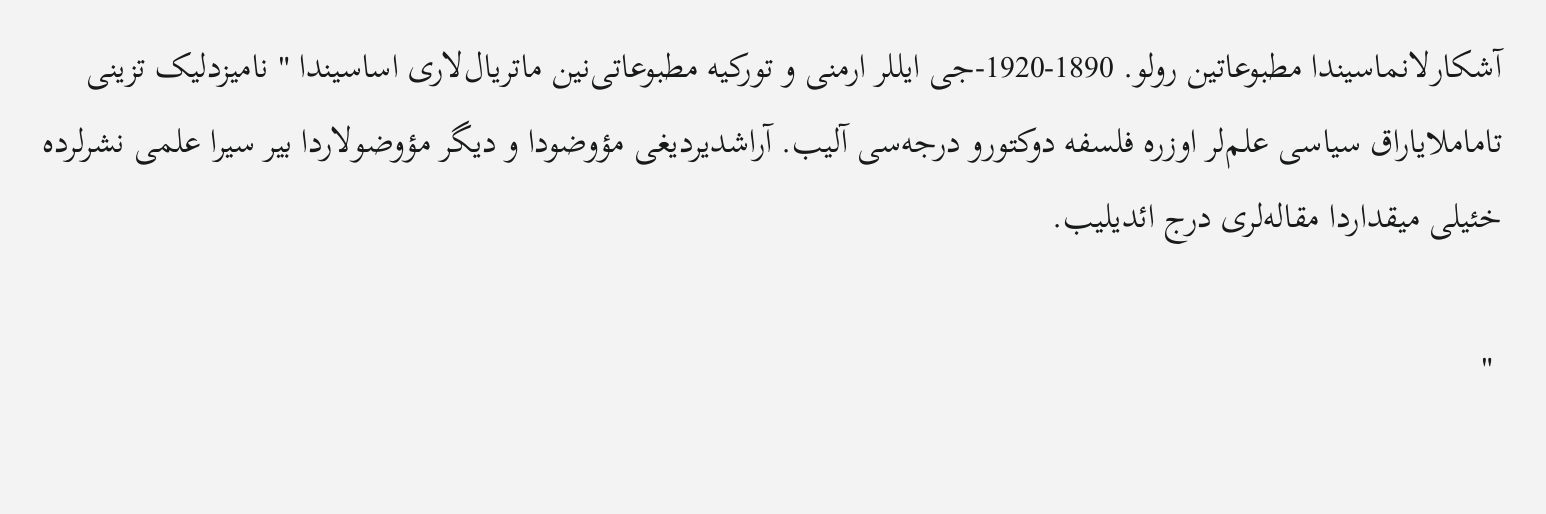آشکارلانماسیندا مطبوعاتین رولو. 1890-1920-جی ایللر ارمنی و تورکیه مطبوعاتی‌نین ماتریال‌لاری اساسیندا " نامیزدلیک تزینی تاماملایاراق سیاسی علم‌لر اوزره فلسفه دوکتورو درجه‌سی آلیب. آراشدیردیغی مؤوضودا و دیگر مؤوضولاردا بیر سیرا علمی نشرلرده خئیلی میقداردا مقاله‌لری درج ائدیلیب.

 "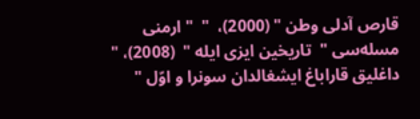قارص آدلی وطن " (2000)،  "  " ارمنی مسله‌سی "  تاریخین ایزی ایله "  (2008)، " داغلیق قاراباغ ایشغالدان سونرا و اوّل "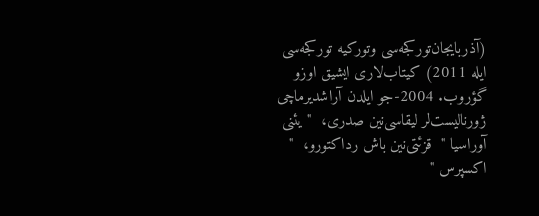(آذربایجان‌تورکجه‌سی وتورکیه‌ تورکجه‌سی‌ ایله 2011) کیتاب‌لاری ایشیق اوزو گؤروب. 2004-جو ایلدن آراشدیرماچی ژورنالیست‌لر لیقاسی‌نین صدری،  " یئنی آوراسیا "  قزئتی‌نین باش رداکتورو،  " اکسپرس "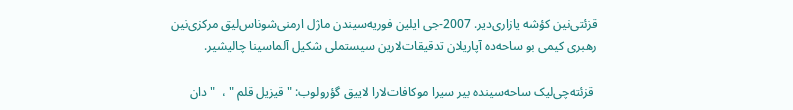قزئتی‌نین کؤشه یازاری‌دیر. 2007-جی ایلین فوریه‌سیندن ماژل ارمنی‌شوناس‌لیق مرکزی‌نین رهبری کیمی بو ساحه‌ده آپاریلان تدقیقات‌لارین سیستملی شکیل آلماسینا چالیشیر.

 قزئته‌چی‌لیک ساحه‌سینده بیر سیرا موکافات‌لارا لاییق گؤرولوب: " قیزیل قلم " ،  " دان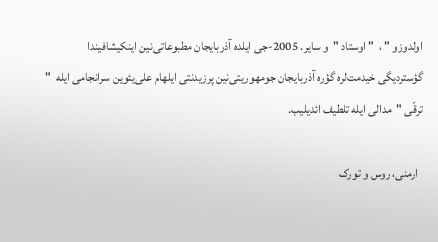اولدوزو " ،  " اوستاد "  و سایر. 2005-جی ایلده آذربایجان مطبوعاتی‌نین اینکیشافیندا گؤستردیگی خیدمت‌لره گؤره آذربایجان جومهوریتی‌نین پرزیدنتی ایلهام علی‌یئوین سرانجامی ایله  " ترقّی "  مدالی ایله تلطیف ائدیلیب.

  ارمنی، روس و تورک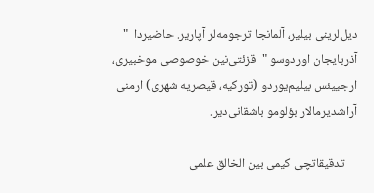دیل‌لرینی بیلیر، آلمانجا ترجومه‌لر آپاریر. حاضیردا  " آذربایجان اوردوسو "  قزئتی‌نین خوصوصی موخبیری، ارجییئس بیلیم‌یوردو (تورکیه، قیصریه شهری) ارمنی آراشدیرمالار بؤلومو باشقانی‌دیر.

    تدقیقاتچی کیمی بین الخالق علمی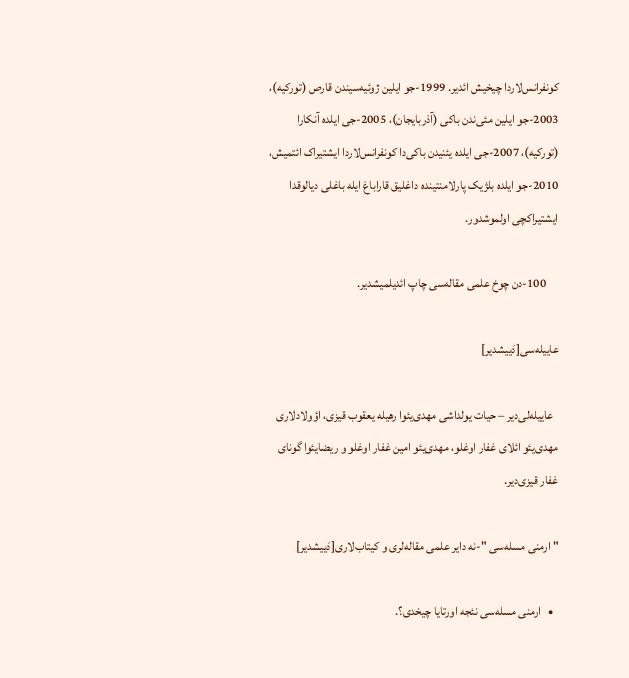کونفرانس‌لاردا چیخیش ائدیر. 1999-جو ایلین ژوئیه‌سیندن قارص (تورکیه)، 2003-جو ایلین مئی‌ندن باکی (آذربایجان)، 2005-جی ایلده آنکارا (تورکیه)، 2007-جی ایلده یئنیدن باکی‌دا کونفرانس‌لاردا ایشتیراک ائتمیش، 2010-جو ایلده بلژیک پارلامنتینده داغلیق قاراباغ ایله باغلی دیالوقدا ایشتیراکچی اولموشدور.

     100-دن چوخ علمی مقاله‌سی چاپ ائدیلمیشدیر.

عاییله‌سی[دَییشدیر]

  عاییله‌لی‌دیر – حیات یولداشی مهدی‌یئوا رهیله یعقوب قیزی، اؤولادلاری مهدی‌یئو ائلای غفار اوغلو، مهدی‌یئو امین غفار اوغلو و ریضایئوا گونای غفار قیزی‌دیر.

" ارمنی مسله‌سی "-نه دایر علمی مقاله‌لری و کیتاب‌لاری[دَییشدیر]

  •   ارمنی مسله‌سی نئجه اورتایا چیخدی؟.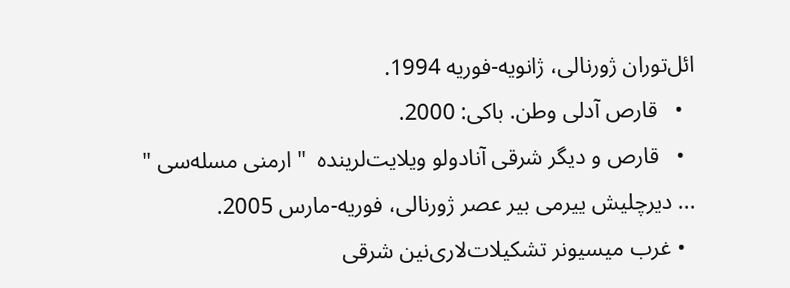ائل‌توران ژورنالی، ژانویه-فوریه 1994.
  •   قارص آدلی وطن. باکی: 2000.
  •   قارص و دیگر شرقی آنادولو ویلایت‌لرینده  " ارمنی مسله‌سی " ... دیرچلیش ییرمی بیر عصر ژورنالی، فوریه-مارس 2005.
  • غرب میسیونر تشکیلات‌لاری‌نین شرقی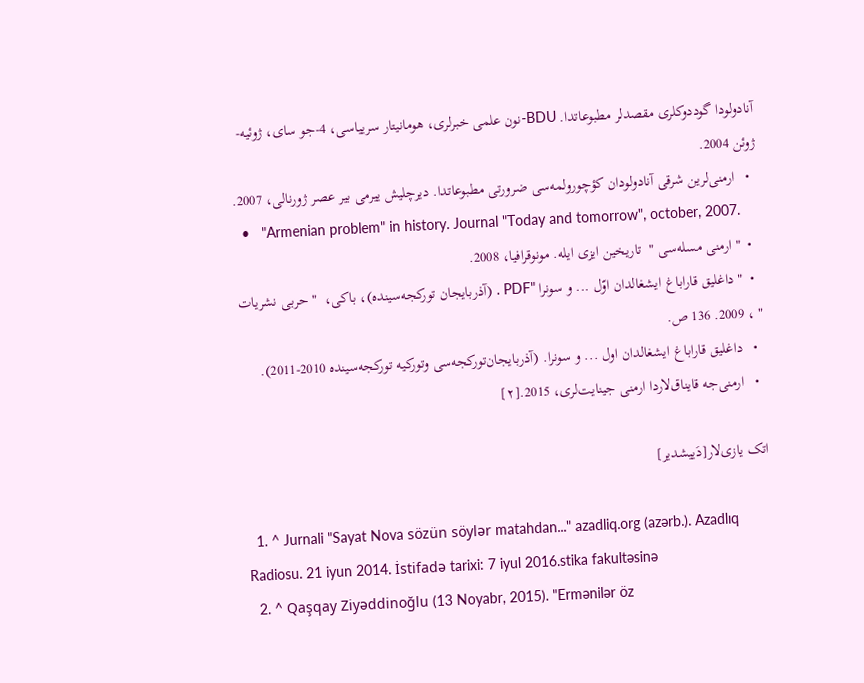آنادولودا گوددوکلری مقصدلر مطبوعاتدا. BDU-نون علمی خبرلری، هومانیتار سرییاسی، 4-جو سای، ژوئیه-ژوئن 2004.
  •   ارمنی‌لرین شرقی آنادولودان کؤچورولمه‌سی ضرورتی مطبوعاتدا. دیرچلیش ییرمی بیر عصر ژورنالی، 2007.
  •   "Armenian problem" in history. Journal "Today and tomorrow", october, 2007.
  •  " ارمنی مسله‌سی "  تاریخین ایزی ایله. مونوقرافیا، 2008.
  •  " داغلیق قاراباغ ایشغالدان اوّل ... و سونرا "PDF . (آذربایجان تورکجه‌سینده)، باکی،  " حربی نشریات " ، 2009. 136 ص.
  •   داغلیق قاراباغ ایشغالدان اول ... و سونرا. (آذربایجان‌تورکجه‌سی وتورکیه‌ تورکجه‌سینده 2010-2011).
  •   ارمنی‌جه قایناق‌لاردا ارمنی جینایت‌لری، 2015.[۲]

اتک یازی‌لار[دَییشدیر]

  1. ^ Jurnali "Sayat Nova sözün söylər matahdan..." azadliq.org (azərb.). Azadlıq Radiosu. 21 iyun 2014. İstifadə tarixi: 7 iyul 2016.stika fakultəsinə
  2. ^ Qaşqay Ziyəddinoğlu (13 Noyabr, 2015). "Ermənilər öz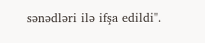sənədləri ilə ifşa edildi".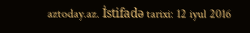aztoday.az. İstifadə tarixi: 12 iyul 2016